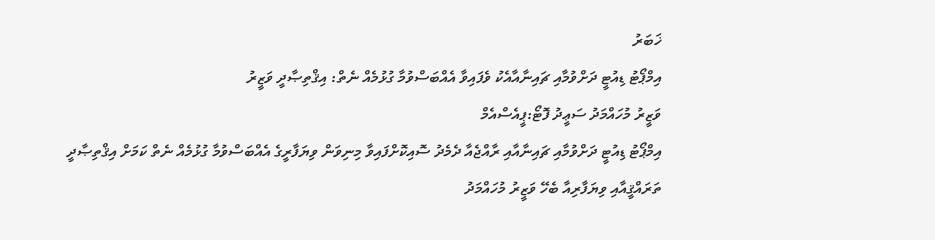ޚަބަރު
އިމްޕޯޓު ޑިއުޓީ ދަށްވުމާއި ޗައިނާއާއެކު ވެފައިވާ އެއްބަސްވުމާ ގުޅުމެއް ނެތް: އިޤްތިޞާދީ ވަޒީރު
ވަޒީރު މުހައްމަދު ސަޢީދު ފޮޓޯ:ޕީއެސްއެމް
އިމްޕޯޓު ޑިއުޓީ ދަށްވުމާއި ޗައިނާއާއި ރާއްޖެއާ ދެމެދު ސޮއިކޮށްފައިވާ މިނިވަން ވިޔަފާރީގެ އެއްބަސްވުމާ ގުޅުމެއް ނެތް ކަމަށް އިޤްތިޞާދީ ތަރައްޤީއާއި ވިޔަފާރިއާ ބެހޭ ވަޒީރު މުހައްމަދު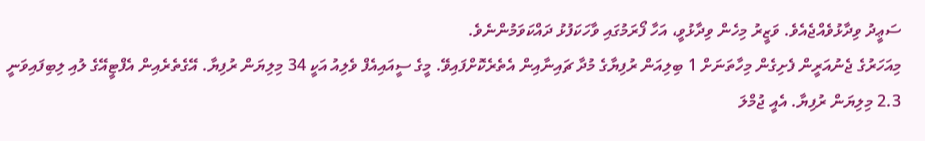ސަޢީދު ވިދާޅުވެއްޖެއެވެ. ވަޒީރު މިހެން ވިދާޅުވީ، އަހާ ފޯރަމުގައި ވާހަކަފުޅު ދައްކަވަމުންނެވެ.
މިއަހަރުގެ ޖެނުއަރީން ފެށިގެން މިހާތަނަށް 1 ބިލިއަން ރުފިޔާގެ މުދާ ޗައިނާއިން އެތެރެކޮށްފައިވޭ. މީގެ ސީއައިއެފް ވެލިއު އަކީ 34 މިލިޔަން ރުފިޔާ. އޭގެތެރެއިން އެފްޓީއޭގެ ލުއި ލިބިފައިވަނީ 2.3 މިލިޔަން ރުފިޔާ. އެއީ ޖުމްލަ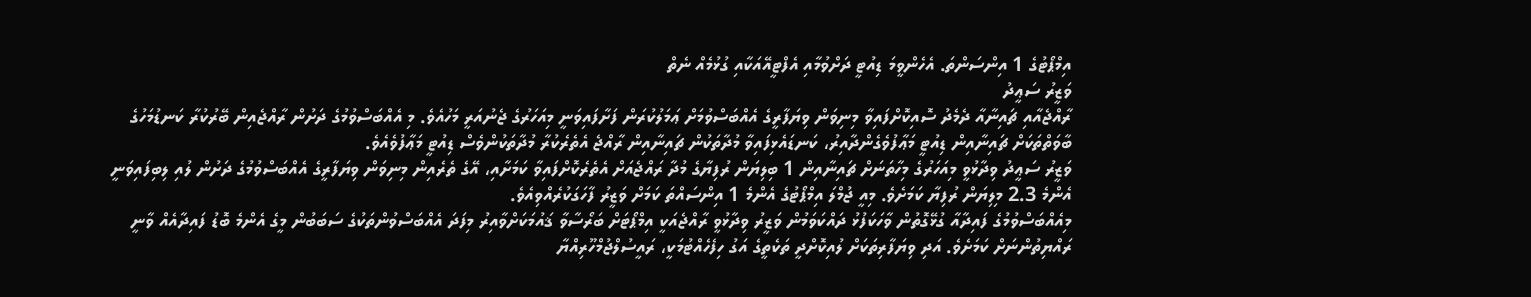އިމްޕޯޓުގެ 1 އިންސަންތަ. އެހެންވީމަ ޑިއުޓީ ދަށްވުމާއި އެފްޓީއޭއަކާއި ގުޅުމެއް ނެތް
ވަޒީރު ސަޢީދު
ރާއްޖެއާއި ޗައިނާއާ ދެމެދު ސޮއިކޮށްފައިވާ މިނިވަން ވިޔަފާރީގެ އެއްބަސްވުމަށް ޢަމަލުކުރަން ފަށާފައިވަނީ މިއަހަރުގެ ޖެނުއަރީ މަހުއެވެ. މި އެއްބަސްވުމުގެ ދަށުން ރާއްޖެއިން ބޭރުކުރާ ކަނޑުމަހުގެ ބާވަތްތަކަށް ޗައިނާއިން ޑިއުޓީ މަޢާފުވެގެންދާއިރު، ކަނޑައެޅިފައިވާ މުދާތަކުން ޗައިނާއިން ރާއްޖެ އެތެރެކުރާ މުދާތަކުންވެސް ޑިއުޓީ މަޢާފުވެއެވެ.
ވަޒީރު ސަޢީދު ވިދާޅުވީ މިއަހަރުގެ މިހާތަނަށް ޗައިނާއިން 1 ބިލިޔަން ރުފިޔާގެ މުދާ ރައްޖެއަށް އެތެރެކޮށްފައިވާ ކަމަށާއި، އޭގެ ތެރެއިން މިނިވަން ވިޔަފާރީގެ އެއްބަސްވުމުގެ ދަށުން ލުއި ލިބިފައިވަނީ އެންމެ 2.3 މިލިޔަން ރުފިޔާ ކަމަށެވެ. މިއީ ޖުމްލަ އިމްޕޯޓުގެ އެންމެ 1 އިންސައްތަ ކަމަށް ވަޒީރު ފާހަގަކުރެއްވިއެވެ.
މިއެއްބަސްވުމުގެ ފައިދާއާ ގުޅޭގޮތުން ވާހަކަފުޅު ދައްކަވަމުން ވަޒީރު ވިދާޅުވީ ރާއްޖެއަކީ އިމްޕޯޓަށް ބަރޯސާވާ ޤައުމަކަށްވާއިރު މިފަދަ އެއްބަސްވުންތަކުގެ ސަބަބުން މީގެ އެންމެ ބޮޑު ފައިދާއެއް ވާނީ ރައްޔިތުންނަށް ކަމަށެވެ. އަދި ވިޔަފާރިތަކަށް ލުއިކޮށްދީ ތަކެތީގެ އަގު ހިފެހެއްޓުމަކީ، ރައީސުލްޖުމްހޫރިއްޔާ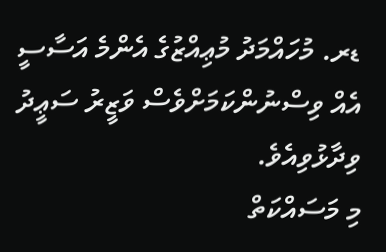ޑރ. މުހައްމަދު މުޢިއްޒުގެ އެންމެ އަސާސީ އެއް ވިސްނުންކަމަށްވެސް ވަޒީރު ސަޢީދު ވިދާޅުވިއެވެ.
މި މަސައްކަތް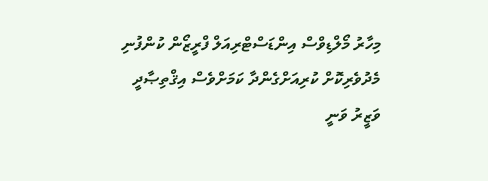މިހާރު މޯލްޑިވްސް އިންޑަސްޓްރިއަލް ފްރީޒޯން ކުންފުނި މެދުވެރިކޮށް ކުރިއަށްގެންދާ ކަމަށްވެސް އިޤްތިޞާދީ ވަޒީރު ވަނީ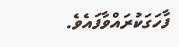ފާހަގަކުރައްވާފައެވެ.